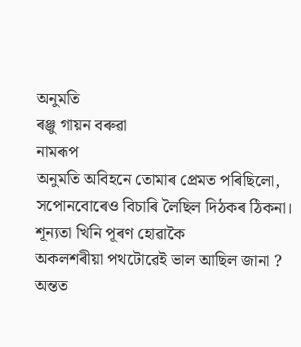অনুমতি
ৰঞ্জু গায়ন বৰুৱা
নামৰূপ
অনুমতি অবিহনে তোমাৰ প্ৰেমত পৰিছিলো,
সপোনবোৰেও বিচাৰি লৈছিল দিঠকৰ ঠিকনা।
শূন্যতা খিনি পূৰণ হোৱাকৈ
অকলশৰীয়া পথটোৱেই ভাল আছিল জানা ?
অন্তত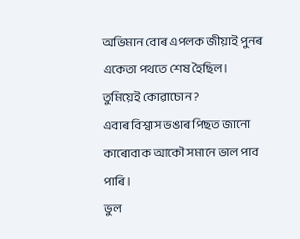অভিমান বোৰ এপলক জীয়াই পুনৰ
একেতা পথতে শেষ হৈছিল।
তুমিয়েই কোৱাচোন ?
এবাৰ বিশ্বাস ভঙাৰ পিছত জানো কাৰোবাক আকৌ সমানে ভাল পাব পাৰি।
ভুল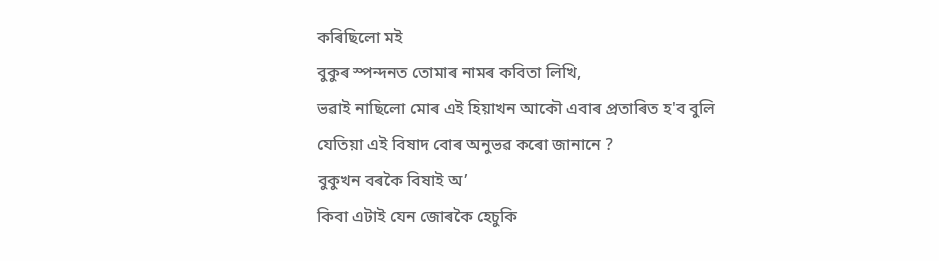কৰিছিলো মই
বুকুৰ স্পন্দনত তোমাৰ নামৰ কবিতা লিখি,
ভৱাই নাছিলো মোৰ এই হিয়াখন আকৌ এবাৰ প্ৰতাৰিত হ'ব বুলি
যেতিয়া এই বিষাদ বোৰ অনুভৱ কৰো জানানে ?
বুকুখন বৰকৈ বিষাই অ’
কিবা এটাই যেন জোৰকৈ হেচুকি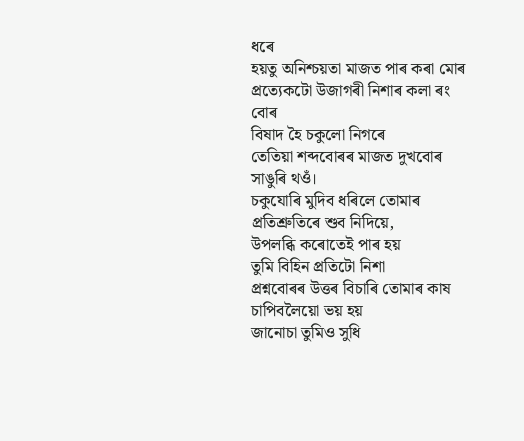ধৰে
হয়তু অনিশ্চয়তা মাজত পাৰ কৰা মোৰ
প্ৰত্যেকটো উজাগৰী নিশাৰ কলা ৰং বোৰ
বিষাদ হৈ চকুলো নিগৰে
তেতিয়া শব্দবোৰৰ মাজত দুখবোৰ সাঙুৰি থওঁ।
চকুযোৰি মুদিব ধৰিলে তোমাৰ প্ৰতিশ্ৰুতিৰে শুব নিদিয়ে,
উপলব্ধি কৰোতেই পাৰ হয়
তুমি বিহিন প্ৰতিটো নিশা
প্ৰশ্নবোৰৰ উত্তৰ বিচাৰি তোমাৰ কাষ চাপিবলৈয়ো ভয় হয়
জানোচা তুমিও সুধি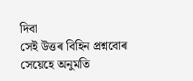দিবা
সেই উত্তৰ বিহিন প্ৰশ্নবোৰ
সেয়েহে অনুমতি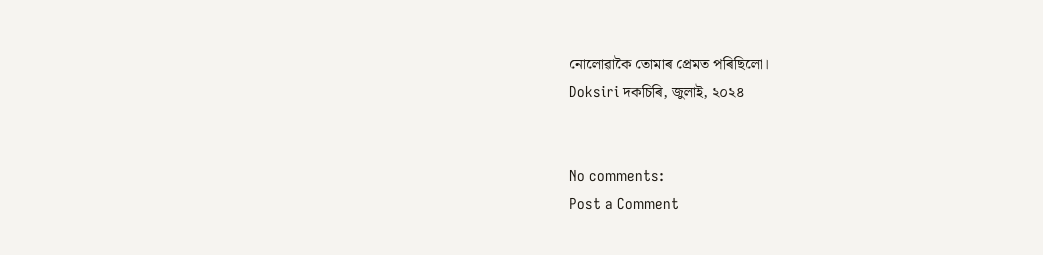নোলোৱাকৈ তোমাৰ প্ৰেমত পৰিছিলো।
Doksiri দকচিৰি, জুলাই, ২০২৪


No comments:
Post a Comment